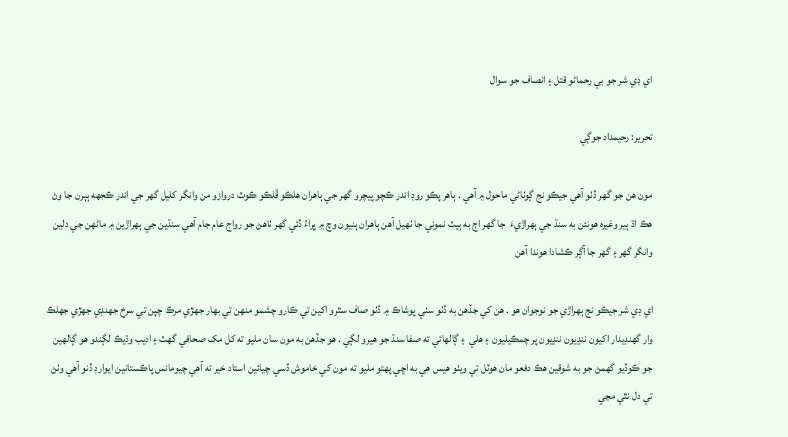اي ڊي شر جو بي رحماڻو قتل ۽ انصاف جو سوال

تحرير: رحيمداد جوڳي

مون ھن جو گھر ڏٺو آھي جيڪو نج ڳوٺاڻي ماحول ۾ آھي . ٻاھر پڪو روڊ اندر ڪچو پيچرو گھر جي ٻاھران ھلڪو ڦلڪو ڪوٽ دروازو من وانگر کليل گھر جي اندر ڪجهه ٻٻرن جا وڻ ھڪ اڌ ٻير وغيرہ هونئن به سنڌ جي ٻھراڙيءَ  جا گھر اڄ به ٻيٽ نموني جا ٺھيل آھن ٻاھران ٻنيون وچ ۾ ڀراءُ ڏئي گھر ٺاھڻ جو رواج عام جام آھي سنڌين جي ٻھراڙين ۾ ماڻھن جي دلين وانگر گھر ۽ گھر جا آڳر ڪشادا ھوندا آھن

اي ڊي شر جيڪو نج ٻھراڙي جو نوجوان ھو . ھن کي جڏھن به ڏٺو سٺي پوشاڪ ۾ ڏٺو صاف سٿرو اکين تي ڪارو چشمو منھن تي بھار جھڙي مرڪ چپن تي سرخ جھنڊي جھڙي جھلڪ وار گھنڊيدار اکيون ننڍيون ننڍيون پر چمڪيليون ۽ ھلي  ۽ ڳالھائي ته صفا سنڌ جو ھيرو لڳي . ھو جڏھن به مون سان مليو ته کل مک صحافي گھٽ ۽ اديب وڌيڪ لڳندو ھو ڳالھين جو ڪوڏيو گھمڻ جو به شوقين ھڪ دفعو مان ھوٽل تي ويٺو ھيس ھي به اڇي پھتو مليو ته مون کي خاموش ڏسي چيائين استاد خير ته آهي چيومانس پاڪستانين ايوارڊ ڏنو آھي وٺڻ تي دل نٿي مڃي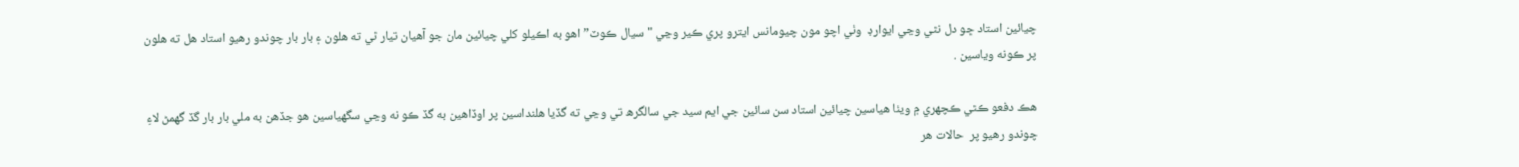چيائين استاد ڇو دل نٿي وڃي ايوارڊ  وٺي اچو مون چيومانس ايترو پري ڪير وڃي "سيال ڪوٽ” اھو به اڪيلو کلي چيائين مان جو آھيان تيار ٿي ته ھلون ۽ بار بار چوندو رھيو استاد ھل ته ھلون پر ڪونه وياسين .

ھڪ دفعو ڪٿي ڪچھري ۾ ويٺا ھياسين چيائين استاد سن سائين جي ايم سيد جي سالگرھ تي وڃي ته گڏيا ھلنداسين پر اوڏاھين به گڏ ڪو نه وڃي سگھياسين ھو جڏھن به ملي بار بار گڏ گھمڻ لاءِ چوندو رھيو پر  حالات ھر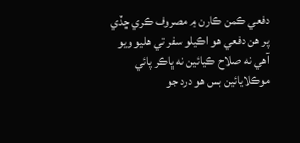دفعي ڪمن ڪارن ۾ مصروف ڪري ڇڏي پر ھن دفعي ھو اڪيلو سفر تي ھليو ويو آھي نه صلاح ڪيائين نه ڀاڪر پائي موڪلايائين بس ھو درد جو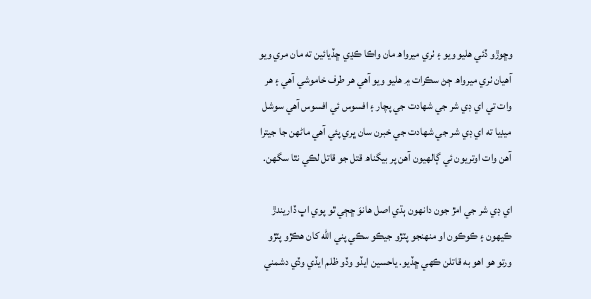وڇوڙو ڏئي ھليو ويو ۽ ٺري ميرواھ مان واڪا ڪڍي ڇڏيائين ته مان مري ويو آھيان ٺري ميرواھ ڄڻ سڪرات ۾ ھليو ويو آھي ھر طرف خاموشي آھي ۽ ھر وات تي اي ڊي شر جي شھادت جي پچار ۽ افسوس ئي افسوس آھي سوشل ميڊيا ته اي ڊي شر جي شھادت جي خبرن سان ڀري پئي آھي ماڻھن جا جيترا آھن وات اوتريون ئي ڳالھيون آھن پر بيگناھ قتل جو قاتل لڪي نٿا سگھن.

اي ڊي شر جي امڙ جون دانھون ٻڌي اصل هانوَ ڇڄي ٿو پوي اڀ ڏاريندڙ ڪيھون ۽ ڪوڪون او منھنجو پٽڙو جيڪو سڪي پني الله کان ھڪڙو پٽڙو ورتو ھو اھو به قاتلن ڪھي ڇڏيو. ياحسين ايڏو وڏو ظلم ايڏي وڏي دشمني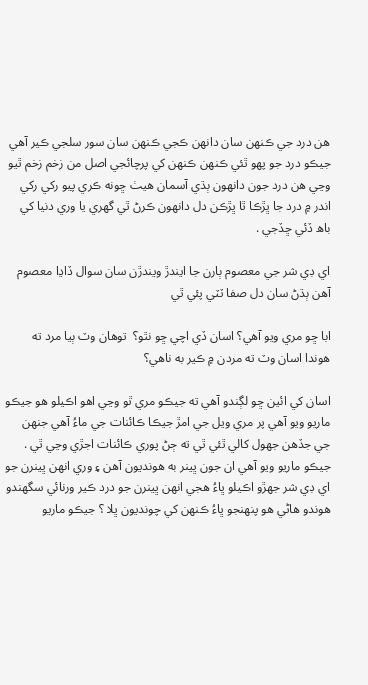ھن درد جي ڪنھن سان دانھن ڪجي ڪنھن سان سور سلجي ڪير آھي جيڪو درد جو پھو ٿئي ڪنھن ڪنھن کي پرچائجي اصل من زخم زخم ٿيو وڃي ھن درد جون دانھون ٻڌي آسمان ھيٺ ڇونه ڪري پيو رکي رکي اندر ۾ درد جا ڀڙڪا ٿا ڀڙڪن دل دانھون ڪرڻ ٿي گھري يا وري دنيا کي باھ ڏئي ڇڏجي .

اي ڊي شر جي معصوم ٻارن جا ايندڙ ويندڙن سان سوال ڏاڍا معصوم آهن ٻڌڻ سان دل صفا ٽٽي پئي ٿي

ابا ڇو مري ويو آھي؟ اسان ڏي اچي ڇو نٿو؟  توهان وٽ ٻيا مرد ته هوندا اسان وٽ ته مردن ۾ ڪير به ناھي؟

اسان کي ائين ڇو لڳندو آھي ته جيڪو مري ٿو وڃي اھو اڪيلو ھو جيڪو ماريو ويو آھي پر مري ويل جي امڙ جيڪا ڪائنات جي ماءُ آھي جنھن جي جڏھن جھول کالي ٿئي ٿي ته ڄڻ پوري ڪائنات اجڙي وڃي ٿي . جيڪو ماريو ويو آھي ان جون ڀينر به ھونديون آھن ۽ وري انھن ڀينرن جو اي ڊي شر جھڙو اڪيلو ڀاءُ ھجي انھن ڀينرن جو درد ڪير ورنائي سگھندو ھوندو ھاڻي ھو پنھنجو ڀاءُ ڪنھن کي چونديون ڀلا ؟ جيڪو ماريو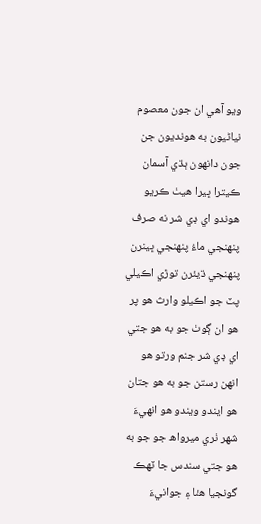ويو آھي ان جون معصوم نياڻيون به ھونديون جن جون دانھون ٻڌي آسمان ڪيترا ڀيرا ھيٺ ڪريو ھوندو اي ڊي شر نه صرف پنھنجي ماءُ پنھنجي ڀينرن پنھنجي ڌيئرن توڙي اڪيلي پٽ جو اڪيلو وارث ھو پر ھو ان ڳوٺ جو به ھو جتي اي ڊي شر جنم ورتو ھو انھن رستن جو به ھو جتان ھو ايندو ويندو ھو انھيءَ شھر ٺري ميرواھ جو جو به ھو جتي سندس جا ٽھڪ گونجيا ھئا ۽ جوانيءَ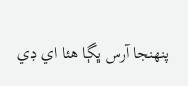پنھنجا آرس ڀڳا ھئا اي ڊي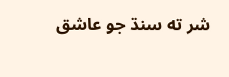شر ته سنڌ جو عاشق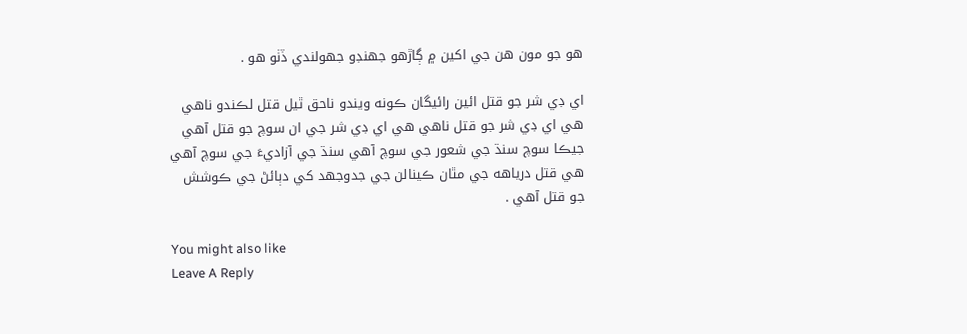ھو جو مون ھن جي اکين ۾ ڳاڙھو جھنڊو جھولندي ڏٺو ھو .

اي ڊي شر جو قتل ائين رائيگان ڪونه ويندو ناحق ٿيل قتل لڪندو ناھي ھي اي ڊي شر جو قتل ناھي ھي اي ڊي شر جي ان سوچ جو قتل آھي جيڪا سوچ سنڌ جي شعور جي سوچ آھي سنڌ جي آزاديءَ جي سوچ آھي ھي قتل درياهه جي مٿان ڪينالن جي جدوجھد کي دٻائڻ جي ڪوشش جو قتل آھي .

You might also like
Leave A Reply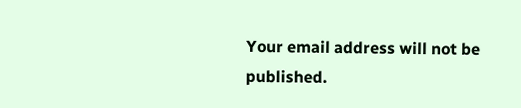Your email address will not be published.